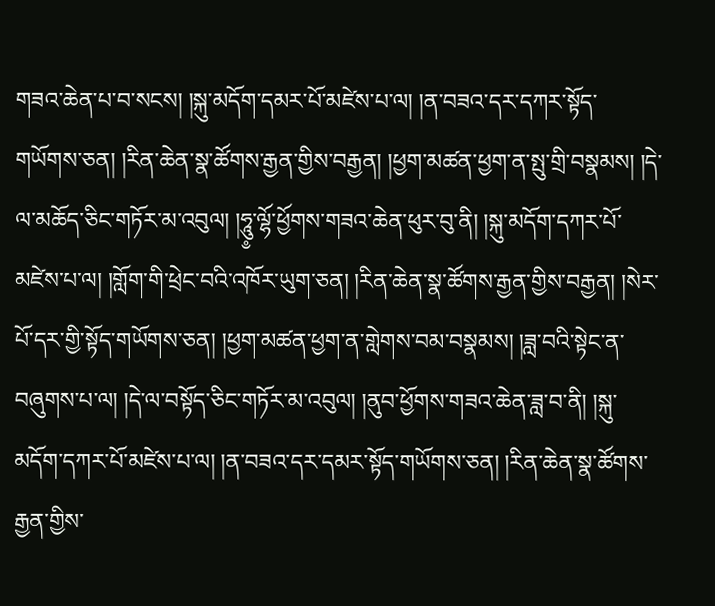གཟའ་ཆེན་པ་བ་སངས། །སྐུ་མདོག་དམར་པོ་མཛེས་པ་ལ། །ན་བཟའ་དར་དཀར་སྟོད་གཡོགས་ཅན། །རིན་ཆེན་སྣ་ཚོགས་རྒྱན་གྱིས་བརྒྱན། །ཕྱག་མཚན་ཕྱག་ན་སྤུ་གྲི་བསྣམས། །དེ་ལ་མཆོད་ཅིང་གཏོར་མ་འབུལ། །ཧཱུ༵་ལྷོ་ཕྱོགས་གཟའ་ཆེན་ཕུར་བུ་ནི། །སྐུ་མདོག་དཀར་པོ་མཛེས་པ་ལ། །གློག་གི་ཕྲེང་བའི་འཁོར་ཡུག་ཅན། །རིན་ཆེན་སྣ་ཚོགས་རྒྱན་གྱིས་བརྒྱན། །སེར་པོ་དར་གྱི་སྟོད་གཡོགས་ཅན། །ཕྱག་མཚན་ཕྱག་ན་གླེགས་བམ་བསྣམས། །ཟླ་བའི་སྟེང་ན་བཞུགས་པ་ལ། །དེ་ལ་བསྟོད་ཅིང་གཏོར་མ་འབུལ། །ནུབ་ཕྱོགས་གཟའ་ཆེན་ཟླ་བ་ནི། །སྐུ་མདོག་དཀར་པོ་མཛེས་པ་ལ། །ན་བཟའ་དར་དམར་སྟོད་གཡོགས་ཅན། །རིན་ཆེན་སྣ་ཚོགས་རྒྱན་གྱིས་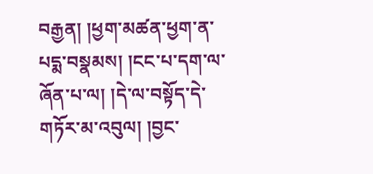བརྒྱན། །ཕྱག་མཚན་ཕྱག་ན་པདྨ་བསྣམས། །ངང་པ་དག་ལ་ཞོན་པ་ལ། །དེ་ལ་བསྟོད་དེ་གཏོར་མ་འབུལ། །བྱང་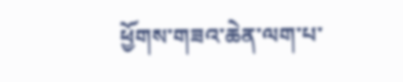ཕྱོགས་གཟའ་ཆེན་ལག་པ་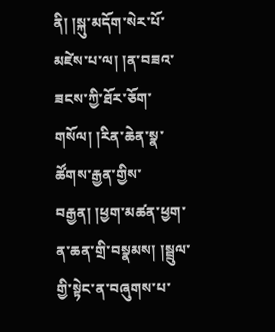ནི། །སྐུ་མདོག་སེར་པོ་མཛེས་པ་ལ། །ན་བཟའ་ཟངས་ཀྱི་ཐོར་ཅོག་གསོལ། །རིན་ཆེན་སྣ་ཚོགས་རྒྱན་གྱིས་བརྒྱན། །ཕྱག་མཚན་ཕྱག་ན་ཆན་གྲི་བསྣམས། །སྦྲུལ་གྱི་སྟེང་ན་བཞུགས་པ་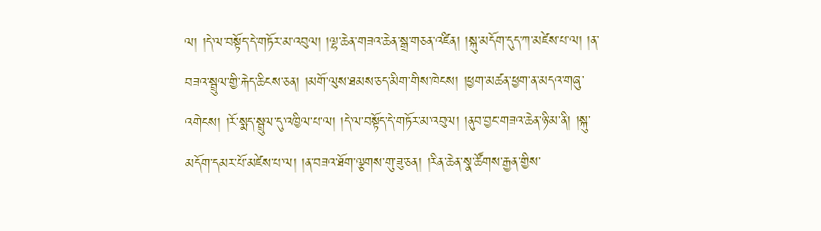ལ། །དེ་ལ་བསྟོད་དེ་གཏོར་མ་འབུལ། །ལྷ་ཆེན་གཟའ་ཆེན་སྒྲ་གཅན་འཛིན། །སྐུ་མདོག་དུད་ཀ་མཛེས་པ་ལ། །ན་བཟའ་སྦྲུལ་གྱི་རྐེད་ཆིངས་ཅན། །མགོ་ལུས་ཐམས་ཅད་མིག་གིས་ཁེངས། །ཕྱག་མཚན་ཕྱག་ན་མདའ་གཞུ་འགེངས། །རོ་སྨད་སྦྲུལ་དུ་འཁྱིལ་པ་ལ། །དེ་ལ་བསྟོད་དེ་གཏོར་མ་འབུལ། །ནུབ་བྱང་གཟའ་ཆེན་ཉི་མ་ནི། །སྐུ་མདོག་དམར་པོ་མཛེས་པ་ལ། །ན་བཟའ་ཐོག་ལྕགས་གུ་ཟུ་ཅན། །རིན་ཆེན་སྣ་ཚོགས་རྒྱན་གྱིས་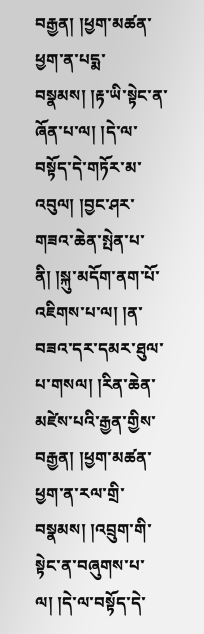བརྒྱན། །ཕྱག་མཚན་ཕྱག་ན་པདྨ་བསྣམས། །རྟ་ཡི་སྟེང་ན་ཞོན་པ་ལ། །དེ་ལ་བསྟོད་དེ་གཏོར་མ་འབུལ། །བྱང་ཤར་གཟའ་ཆེན་སྤེན་པ་ནི། །སྐུ་མདོག་ནག་པོ་འཇིགས་པ་ལ། །ན་བཟའ་དར་དམར་ཐུལ་པ་གསལ། །རིན་ཆེན་མཛེས་པའི་རྒྱན་གྱིས་བརྒྱན། །ཕྱག་མཚན་ཕྱག་ན་རལ་གྲི་བསྣམས། །འབྲུག་གི་སྟེང་ན་བཞུགས་པ་ལ། །དེ་ལ་བསྟོད་དེ་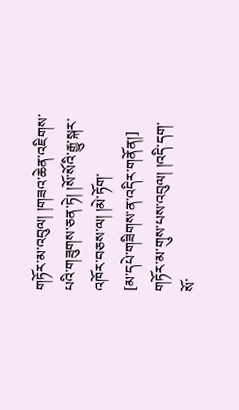གཏོར་མ་འབུལ། །གཟའ་ཆེན་འཇིགས་པའི་གཟུགས་ཅན་ཏེ། །སོ་སོའི་རྒྱུ་སྐར་འཁོར་བཅས་ལ། །མེ་ཏོག་
[མ་དཔེ་གཟིགས་ན་འདིར་གནོན།]
གཏོར་མ་གུས་པས་འབུལ། །འདི་དག་སོ་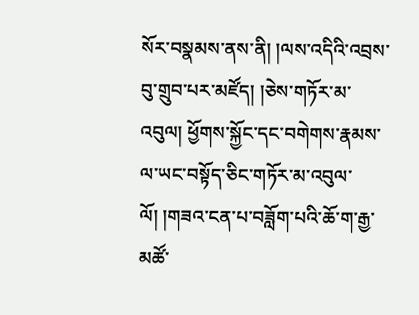སོར་བསྣམས་ནས་ནི། །ལས་འདིའི་འབྲས་བུ་གྲུབ་པར་མཛོད། །ཅེས་གཏོར་མ་འབུལ། ཕྱོགས་སྐྱོང་དང་བགེགས་རྣམས་ལ་ཡང་བསྟོད་ཅིང་གཏོར་མ་འབུལ་ལོ། །གཟའ་ངན་པ་བཟློག་པའི་ཆོ་ག་རྒྱ་མཚོ་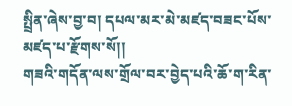སྤྲིན་ཞེས་བྱ་བ། དཔལ་མར་མེ་མཛད་བཟང་པོས་མཛད་པ་རྫོགས་སོ།།
གཟའི་གདོན་ལས་གྲོལ་བར་བྱེད་པའི་ཆོ་ག་རིན་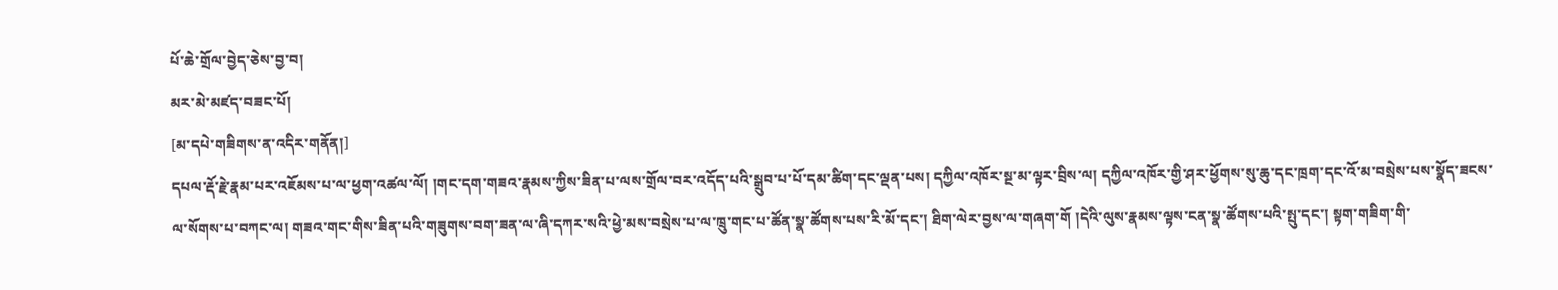པོ་ཆེ་གྲོལ་བྱེད་ཅེས་བྱ་བ།
མར་མེ་མཛད་བཟང་པོ།
[མ་དཔེ་གཟིགས་ན་འདིར་གནོན།]
དཔལ་རྡོ་རྗེ་རྣམ་པར་འཇོམས་པ་ལ་ཕྱག་འཚལ་ལོ། །གང་དག་གཟའ་རྣམས་ཀྱིས་ཟིན་པ་ལས་གྲོལ་བར་འདོད་པའི་སྒྲུབ་པ་པོ་དམ་ཚིག་དང་ལྡན་པས། དཀྱིལ་འཁོར་སྔ་མ་ལྟར་བྲིས་ལ། དཀྱིལ་འཁོར་གྱི་ཤར་ཕྱོགས་སུ་ཆུ་དང་ཁྲག་དང་འོ་མ་བསྲེས་པས་སྣོད་ཟངས་ལ་སོགས་པ་བཀང་ལ། གཟའ་གང་གིས་ཟིན་པའི་གཟུགས་བག་ཟན་ལ་ཞི་དཀར་སའི་ཕྱེ་མས་བསྲེས་པ་ལ་ཁྲུ་གང་པ་ཚོན་སྣ་ཚོགས་པས་རི་མོ་དང་། ཐིག་ལེར་བྱས་ལ་གཞག་གོ །དེའི་ལུས་རྣམས་ལྟས་ངན་སྣ་ཚོགས་པའི་སྤུ་དང་། སྟག་གཟིག་གི་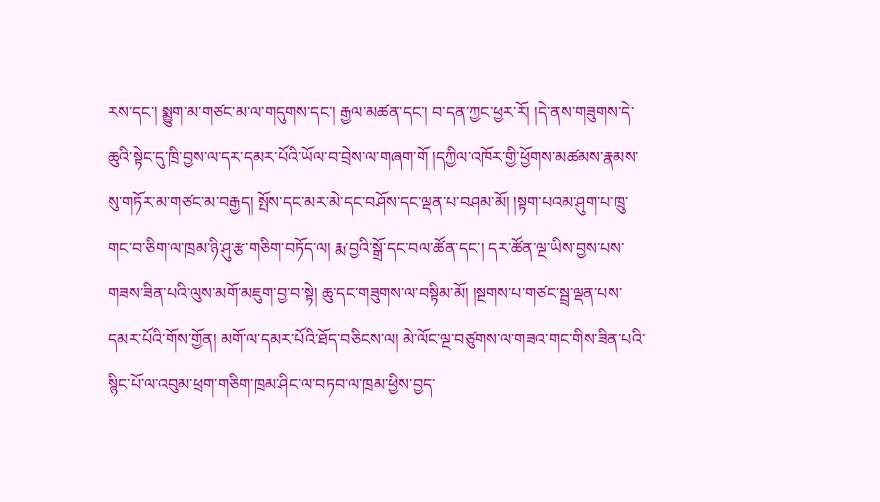རས་དང་། སྨྱུག་མ་གཙང་མ་ལ་གདུགས་དང་། རྒྱལ་མཚན་དང་། བ་དན་ཀྱང་ཕྱར་རོ། །དེ་ནས་གཟུགས་དེ་ཆུའི་སྟེང་དུ་ཁྲི་བྱས་ལ་དར་དམར་པོའི་ཡོལ་བ་བྲེས་ལ་གཞག་གོ །དཀྱིལ་འཁོར་གྱི་ཕྱོགས་མཚམས་རྣམས་སུ་གཏོར་མ་གཙང་མ་བརྒྱད། སྤོས་དང་མར་མེ་དང་བཤོས་དང་ལྡན་པ་བཤམ་མོ། །སྟག་པའམ་ཤུག་པ་ཁྲུ་གང་བ་ཅིག་ལ་ཁྲམ་ཉི་ཤུ་རྩ་གཅིག་བཏོད་ལ། རྨ་བྱའི་སྒྲོ་དང་བལ་ཚོན་དང་། དར་ཚོན་ལྔ་ཡིས་བྱས་པས་གཟས་ཟིན་པའི་ལུས་མགོ་མཇུག་བྱ་བ་སྟེ། ཆུ་དང་གཟུགས་ལ་བསྟིམ་མོ། །སྔགས་པ་གཙང་སྦྲ་ལྡན་པས་དམར་པོའི་གོས་གྱོན། མགོ་ལ་དམར་པོའི་ཐོད་བཅིངས་ལ། མེ་ལོང་ལྔ་བཙུགས་ལ་གཟའ་གང་གིས་ཟིན་པའི་སྙིང་པོ་ལ་འབུམ་ཕྲག་གཅིག་ཁྲམ་ཤིང་ལ་བཏབ་ལ་ཁྲམ་ཕྱིས་བྱད་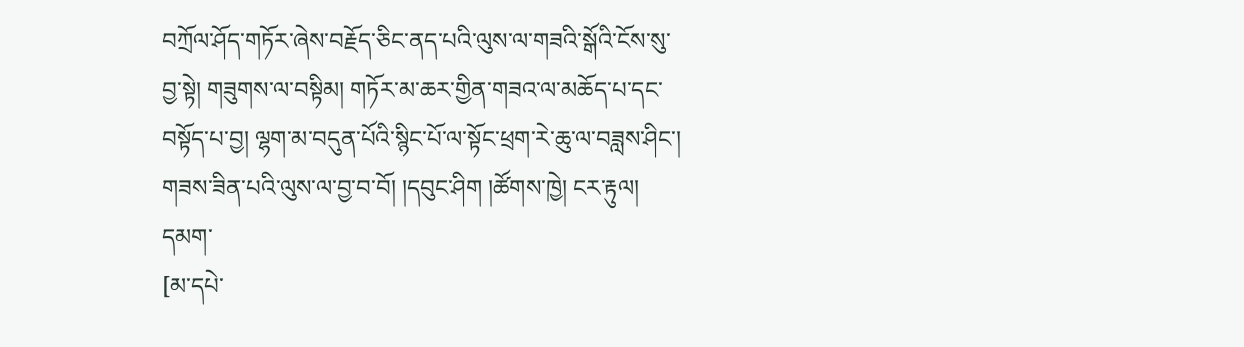བཀྲོལ་ཤོད་གཏོར་ཞེས་བརྗོད་ཅིང་ནད་པའི་ལུས་ལ་གཟའི་སྒོའི་ངོས་སུ་བྱ་སྟེ། གཟུགས་ལ་བསྟིམ། གཏོར་མ་ཆར་གྱིན་གཟའ་ལ་མཆོད་པ་དང་བསྟོད་པ་བྱ། ལྷག་མ་བདུན་པོའི་སྙིང་པོ་ལ་སྟོང་ཕྲག་རེ་ཆུ་ལ་བཟླས་ཤིང་། གཟས་ཟིན་པའི་ལུས་ལ་བྱ་བ་བོ། །དབུང་ཤིག །ཚོགས་ཁྱེ། ངར་རྟུལ། དམག་
[མ་དཔེ་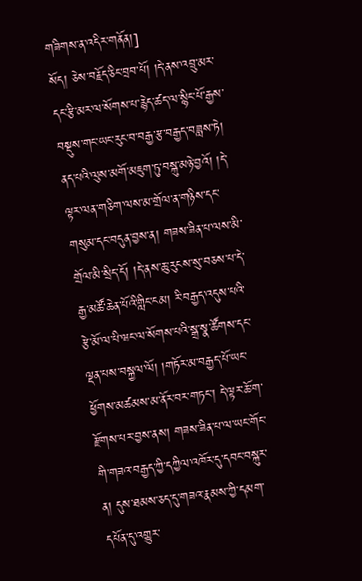གཟིགས་ན་འདིར་གནོན།]
སོད། ཅེས་བརྗོད་ཅིང་བྲབ་པོ། །དེ་ནས་འབྲུ་མར་དང་རྩི་མར་ལ་སོགས་པ་རྙེད་ཚད་ལ་སྙིང་པོ་རྒྱས་བསྡུས་གང་ཡང་རུང་བ་བརྒྱ་རྩ་བརྒྱད་བཟླས་ཏེ། ནད་པའི་ལུས་མགོ་མཇུག་ཏུ་བསྐུ་མཉེ་བྱའོ། །དེ་ལྟར་ལན་གཅིག་ལས་མ་གྲོལ་ན་གཉིས་དང་གསུམ་དང་བདུན་བྱས་ན། གཟས་ཟིན་པ་ལས་མི་གྲོལ་མི་སྲིད་དོ། །དེ་ནས་ཆུ་རུངས་སུ་བཅས་པ་དེ་རྒྱ་མཚོ་ཆེན་པོའི་གླིང་ངམ། རི་བརྒྱད་འདུས་པའི་རྩེ་མོ་ལ་པི་ཝང་ལ་སོགས་པའི་སྒྲ་སྣ་ཚོགས་དང་ལྡན་པས་བསྐྱལ་ལོ། །གཏོར་མ་བརྒྱད་པོ་ཡང་ཕྱོགས་མཚམས་མ་ནོར་བར་གཏང་། དེ་ལྟར་ཆོ་ག་རྫོགས་པར་བྱས་ནས། གཟས་ཟིན་པ་ལ་ཡང་གོང་གི་གཟའ་བརྒྱད་ཀྱི་དཀྱིལ་འཁོར་དུ་དབང་བསྐུར་ན། དུས་ཐམས་ཅད་དུ་གཟའ་རྣམས་ཀྱི་དམག་དཔོན་དུ་འགྱུར་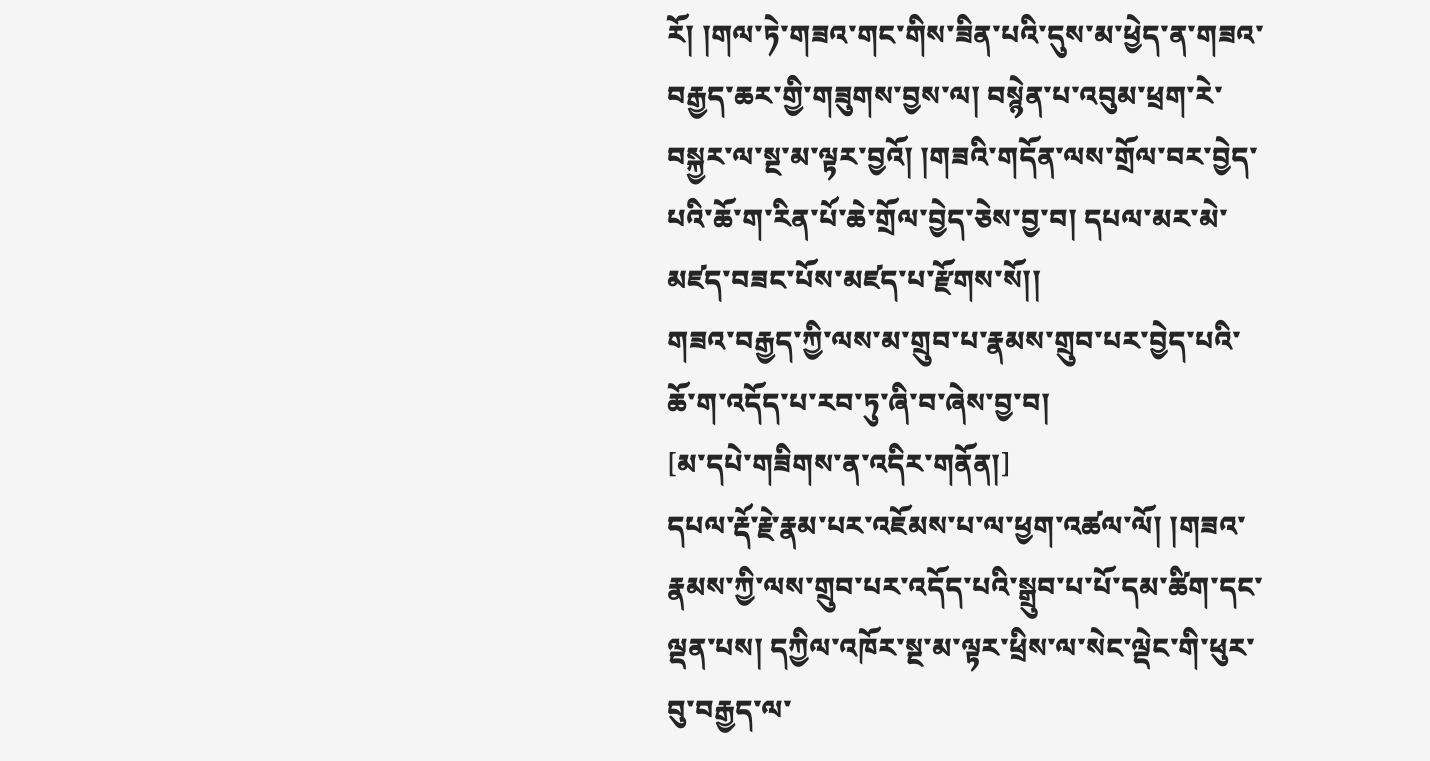རོ། །གལ་ཏེ་གཟའ་གང་གིས་ཟིན་པའི་དུས་མ་ཕྱེད་ན་གཟའ་བརྒྱད་ཆར་གྱི་གཟུགས་བྱས་ལ། བསྙེན་པ་འབུམ་ཕྲག་རེ་བསྐྱར་ལ་སྔ་མ་ལྟར་བྱའོ། །གཟའི་གདོན་ལས་གྲོལ་བར་བྱེད་པའི་ཆོ་ག་རིན་པོ་ཆེ་གྲོལ་བྱེད་ཅེས་བྱ་བ། དཔལ་མར་མེ་མཛད་བཟང་པོས་མཛད་པ་རྫོགས་སོ།།
གཟའ་བརྒྱད་ཀྱི་ལས་མ་གྲུབ་པ་རྣམས་གྲུབ་པར་བྱེད་པའི་ཆོ་ག་འདོད་པ་རབ་ཏུ་ཞི་བ་ཞེས་བྱ་བ།
[མ་དཔེ་གཟིགས་ན་འདིར་གནོན།]
དཔལ་རྡོ་རྗེ་རྣམ་པར་འཇོམས་པ་ལ་ཕྱག་འཚལ་ལོ། །གཟའ་རྣམས་ཀྱི་ལས་གྲུབ་པར་འདོད་པའི་སྒྲུབ་པ་པོ་དམ་ཚིག་དང་ལྡན་པས། དཀྱིལ་འཁོར་སྔ་མ་ལྟར་ཕྲིས་ལ་སེང་ལྡེང་གི་ཕུར་བུ་བརྒྱད་ལ་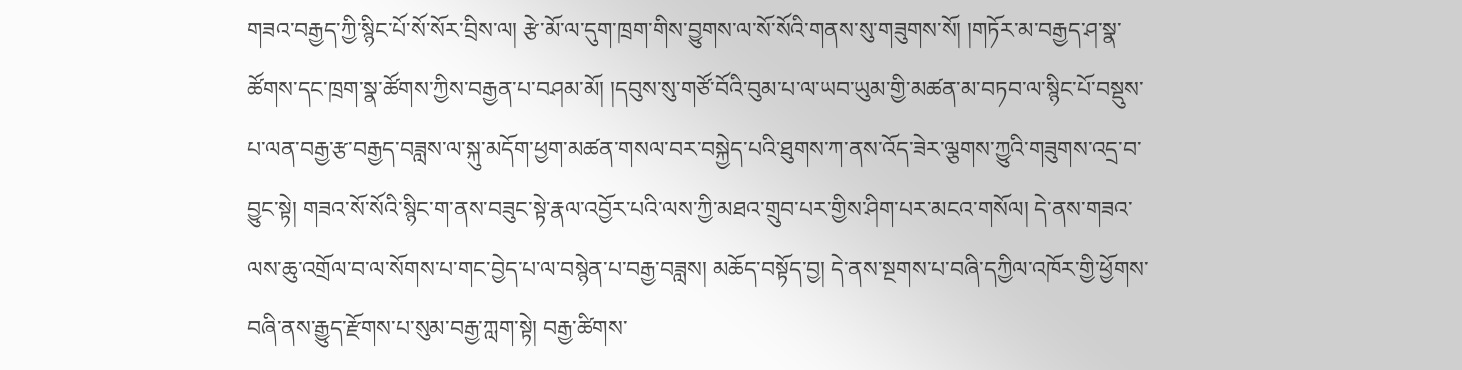གཟའ་བརྒྱད་ཀྱི་སྙིང་པོ་སོ་སོར་བྲིས་ལ། རྩེ་མོ་ལ་དུག་ཁྲག་གིས་བྱུགས་ལ་སོ་སོའི་གནས་སུ་གཟུགས་སོ། །གཏོར་མ་བརྒྱད་ཤ་སྣ་ཚོགས་དང་ཁྲག་སྣ་ཚོགས་ཀྱིས་བརྒྱན་པ་བཤམ་མོ། །དབུས་སུ་གཙོ་བོའི་བུམ་པ་ལ་ཡབ་ཡུམ་གྱི་མཚན་མ་བཏབ་ལ་སྙིང་པོ་བསྡུས་པ་ལན་བརྒྱ་རྩ་བརྒྱད་བཟླས་ལ་སྐུ་མདོག་ཕྱག་མཚན་གསལ་བར་བསྐྱེད་པའི་ཐུགས་ཀ་ནས་འོད་ཟེར་ལྕགས་ཀྱུའི་གཟུགས་འདྲ་བ་བྱུང་སྟེ། གཟའ་སོ་སོའི་སྙིང་ག་ནས་བཟུང་སྟེ་རྣལ་འབྱོར་པའི་ལས་ཀྱི་མཐའ་གྲུབ་པར་གྱིས་ཤིག་པར་མངའ་གསོལ། དེ་ནས་གཟའ་ལས་ཆུ་འགྲོལ་བ་ལ་སོགས་པ་གང་བྱེད་པ་ལ་བསྙེན་པ་བརྒྱ་བཟླས། མཆོད་བསྟོད་བྱ། དེ་ནས་སྔགས་པ་བཞི་དཀྱིལ་འཁོར་གྱི་ཕྱོགས་བཞི་ནས་རྒྱུད་རྫོགས་པ་སུམ་བརྒྱ་ཀླག་སྟེ། བརྒྱ་ཚིགས་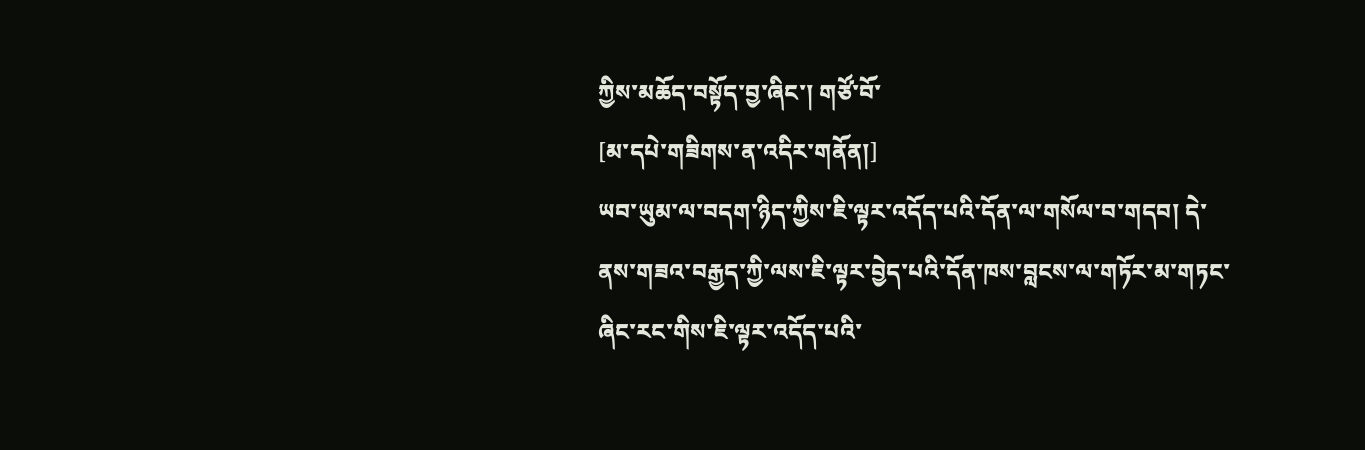ཀྱིས་མཆོད་བསྟོད་བྱ་ཞིང་། གཙོ་བོ་
[མ་དཔེ་གཟིགས་ན་འདིར་གནོན།]
ཡབ་ཡུམ་ལ་བདག་ཉིད་ཀྱིས་ཇི་ལྟར་འདོད་པའི་དོན་ལ་གསོལ་བ་གདབ། དེ་ནས་གཟའ་བརྒྱད་ཀྱི་ལས་ཇི་ལྟར་བྱེད་པའི་དོན་ཁས་བླངས་ལ་གཏོར་མ་གཏང་ཞིང་རང་གིས་ཇི་ལྟར་འདོད་པའི་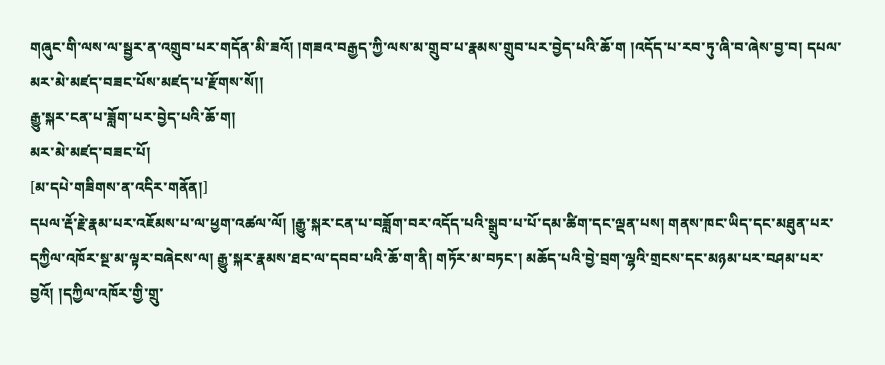གཞུང་གི་ལས་ལ་སྦྱར་ན་འགྲུབ་པར་གདོན་མི་ཟའོ། །གཟའ་བརྒྱད་ཀྱི་ལས་མ་གྲུབ་པ་རྣམས་གྲུབ་པར་བྱེད་པའི་ཆོ་ག །འདོད་པ་རབ་ཏུ་ཞི་བ་ཞེས་བྱ་བ། དཔལ་མར་མེ་མཛད་བཟང་པོས་མཛད་པ་རྫོགས་སོ།།
རྒྱུ་སྐར་ངན་པ་ཟློག་པར་བྱེད་པའི་ཆོ་ག།
མར་མེ་མཛད་བཟང་པོ།
[མ་དཔེ་གཟིགས་ན་འདིར་གནོན།]
དཔལ་རྡོ་རྗེ་རྣམ་པར་འཇོམས་པ་ལ་ཕྱག་འཚལ་ལོ། །རྒྱུ་སྐར་ངན་པ་བཟློག་བར་འདོད་པའི་སྒྲུབ་པ་པོ་དམ་ཚིག་དང་ལྡན་པས། གནས་ཁང་ཡིད་དང་མཐུན་པར་དཀྱིལ་འཁོར་སྔ་མ་ལྟར་བཞེངས་ལ། རྒྱུ་སྐར་རྣམས་ཐང་ལ་དབབ་པའི་ཆོ་ག་ནི། གཏོར་མ་བཏང་། མཆོད་པའི་བྱེ་བྲག་ལྷའི་གྲངས་དང་མཉམ་པར་བཤམ་པར་བྱའོ། །དཀྱིལ་འཁོར་གྱི་གྲུ་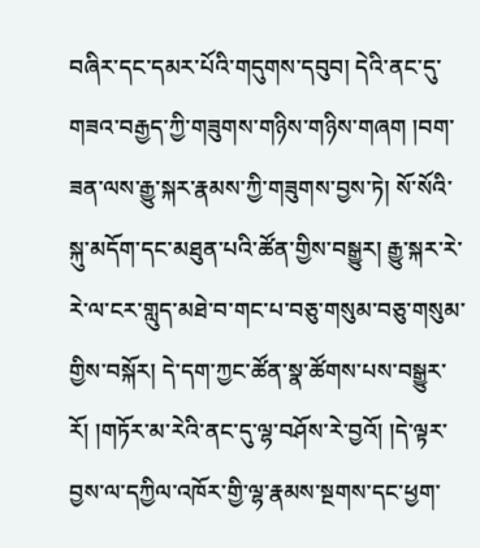བཞིར་དང་དམར་པོའི་གདུགས་དབུབ། དེའི་ནང་དུ་གཟའ་བརྒྱད་ཀྱི་གཟུགས་གཉིས་གཉིས་གཞག །བག་ཟན་ལས་རྒྱུ་སྐར་རྣམས་ཀྱི་གཟུགས་བྱས་ཏེ། སོ་སོའི་སྐུ་མདོག་དང་མཐུན་པའི་ཚོན་གྱིས་བསྒྱུར། རྒྱུ་སྐར་རེ་རེ་ལ་ངར་གླུད་མཐེ་བ་གང་པ་བཅུ་གསུམ་བཅུ་གསུམ་གྱིས་བསྐོར། དེ་དག་ཀྱང་ཚོན་སྣ་ཚོགས་པས་བསྒྱུར་རོ། །གཏོར་མ་རེའི་ནང་དུ་ལྷ་བཤོས་རེ་བྱའོ། །དེ་ལྟར་བྱས་ལ་དཀྱིལ་འཁོར་གྱི་ལྷ་རྣམས་སྔགས་དང་ཕྱག་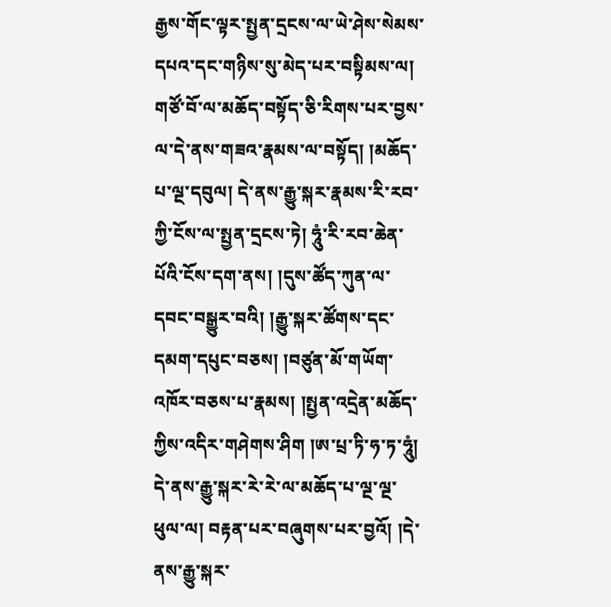རྒྱས་གོང་ལྟར་སྤྱན་དྲངས་ལ་ཡེ་ཤེས་སེམས་དཔའ་དང་གཉིས་སུ་མེད་པར་བསྟིམས་ལ། གཙོ་བོ་ལ་མཆོད་བསྟོད་ཅི་རིགས་པར་བྱས་ལ་དེ་ནས་གཟའ་རྣམས་ལ་བསྟོད། །མཆོད་པ་ལྔ་དབུལ། དེ་ནས་རྒྱུ་སྐར་རྣམས་རི་རབ་ཀྱི་ངོས་ལ་སྤྱན་དྲངས་ཏེ། ཧཱུཾ་རི་རབ་ཆེན་པོའི་ངོས་དག་ནས། །དུས་ཚོད་ཀུན་ལ་དབང་བསྒྱུར་བའི། །རྒྱུ་སྐར་ཚོགས་དང་དམག་དཔུང་བཅས། །བཙུན་མོ་གཡོག་འཁོར་བཅས་པ་རྣམས། །སྤྱན་འདྲེན་མཆོད་ཀྱིས་འདིར་གཤེགས་ཤིག །ཨ་པྲ་ཏི་ཧ་ཏ་ཧཱུཾ། དེ་ནས་རྒྱུ་སྐར་རེ་རེ་ལ་མཆོད་པ་ལྔ་ལྔ་ཕུལ་ལ། བརྟན་པར་བཞུགས་པར་བྱའོ། །དེ་ནས་རྒྱུ་སྐར་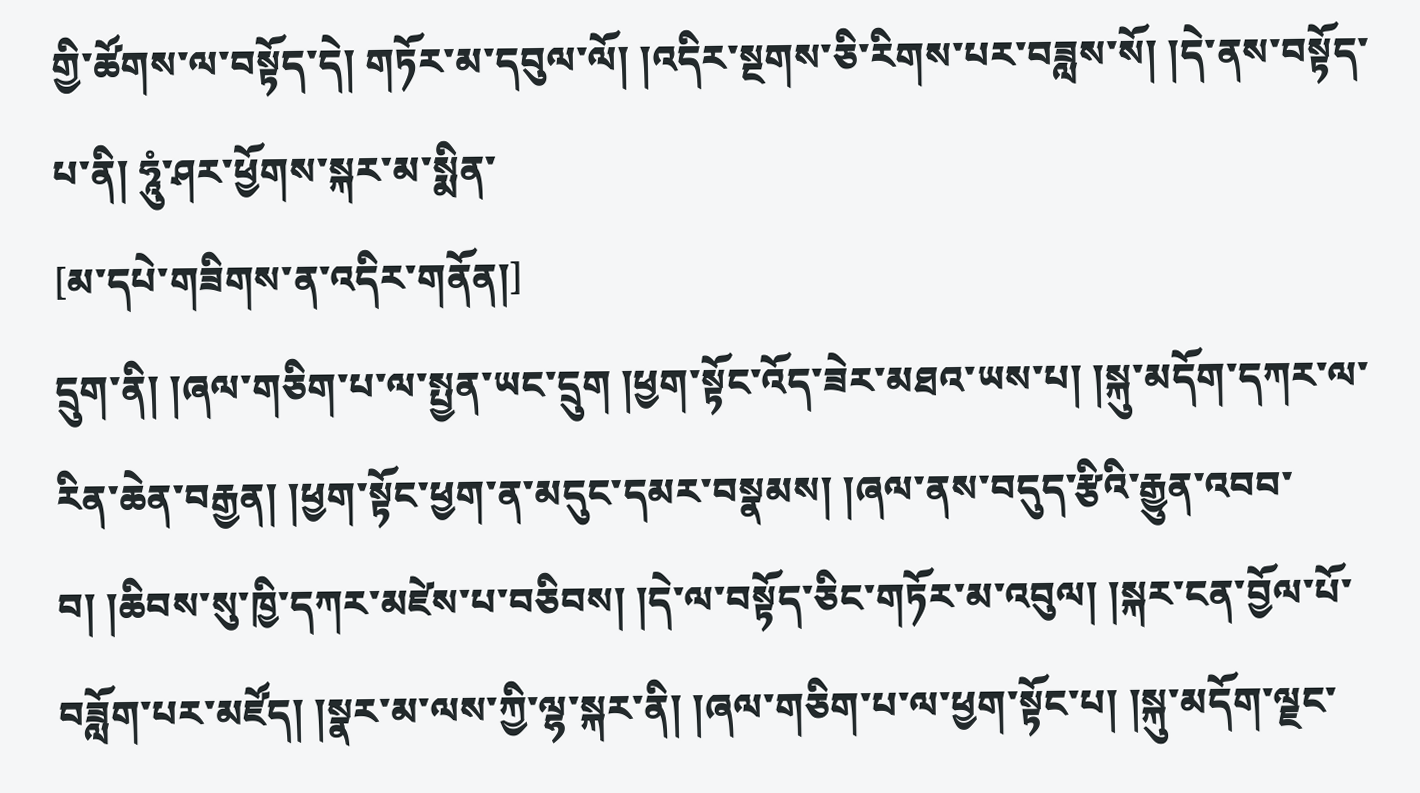གྱི་ཚོགས་ལ་བསྟོད་དེ། གཏོར་མ་དབུལ་ལོ། །འདིར་སྔགས་ཅི་རིགས་པར་བཟླས་སོ། །དེ་ནས་བསྟོད་པ་ནི། ཧཱུཾ་ཤར་ཕྱོགས་སྐར་མ་སྨིན་
[མ་དཔེ་གཟིགས་ན་འདིར་གནོན།]
དྲུག་ནི། །ཞལ་གཅིག་པ་ལ་སྤྱན་ཡང་དྲུག །ཕྱག་སྟོང་འོད་ཟེར་མཐའ་ཡས་པ། །སྐུ་མདོག་དཀར་ལ་རིན་ཆེན་བརྒྱན། །ཕྱག་སྟོང་ཕྱག་ན་མདུང་དམར་བསྣམས། །ཞལ་ནས་བདུད་རྩིའི་རྒྱུན་འབབ་བ། །ཆིབས་སུ་ཁྱི་དཀར་མཛེས་པ་བཅིབས། །དེ་ལ་བསྟོད་ཅིང་གཏོར་མ་འབུལ། །སྐར་ངན་བྱོལ་པོ་བཟློག་པར་མཛོད། །སྣར་མ་ལས་ཀྱི་ལྷ་སྐར་ནི། །ཞལ་གཅིག་པ་ལ་ཕྱག་སྟོང་པ། །སྐུ་མདོག་ལྗང་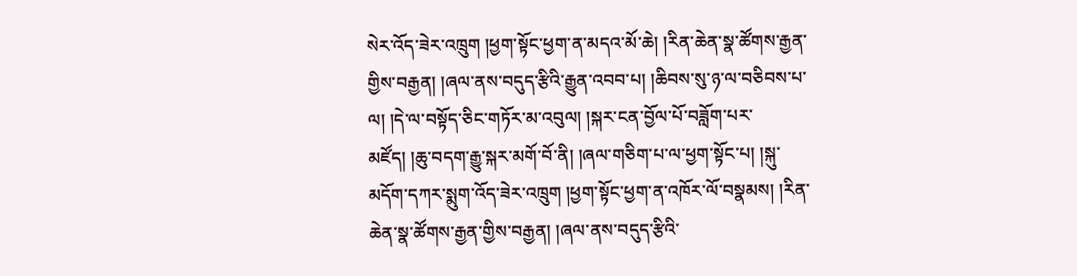སེར་འོད་ཟེར་འཁྲུག །ཕྱག་སྟོང་ཕྱག་ན་མདའ་མོ་ཆེ། །རིན་ཆེན་སྣ་ཚོགས་རྒྱན་གྱིས་བརྒྱན། །ཞལ་ནས་བདུད་རྩིའི་རྒྱུན་འབབ་པ། །ཆིབས་སུ་ཉ་ལ་བཅིབས་པ་ལ། །དེ་ལ་བསྟོད་ཅིང་གཏོར་མ་འབུལ། །སྐར་ངན་བྱོལ་པོ་བཟློག་པར་མཛོད། །ཆུ་བདག་རྒྱུ་སྐར་མགོ་བོ་ནི། །ཞལ་གཅིག་པ་ལ་ཕྱག་སྟོང་པ། །སྐུ་མདོག་དཀར་སྨུག་འོད་ཟེར་འཁྲུག །ཕྱག་སྟོང་ཕྱག་ན་འཁོར་ལོ་བསྣམས། །རིན་ཆེན་སྣ་ཚོགས་རྒྱན་གྱིས་བརྒྱན། །ཞལ་ནས་བདུད་རྩིའི་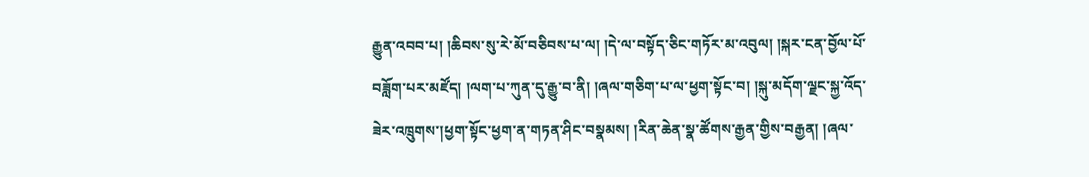རྒྱུན་འབབ་པ། །ཆིབས་སུ་རེ་མོ་བཅིབས་པ་ལ། །དེ་ལ་བསྟོད་ཅིང་གཏོར་མ་འབུལ། །སྐར་ངན་བྱོལ་པོ་བཟློག་པར་མཛོད། །ལག་པ་ཀུན་དུ་རྒྱུ་བ་ནི། །ཞལ་གཅིག་པ་ལ་ཕྱག་སྟོང་བ། །སྐུ་མདོག་ལྗང་སྐྱ་འོད་ཟེར་འཁྲུགས་།ཕྱག་སྟོང་ཕྱག་ན་གཏན་ཤིང་བསྣམས། །རིན་ཆེན་སྣ་ཚོགས་རྒྱན་གྱིས་བརྒྱན། །ཞལ་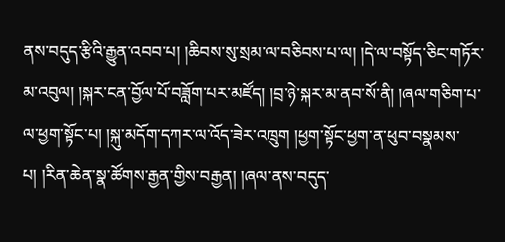ནས་བདུད་རྩིའི་རྒྱུན་འབབ་པ། །ཆིབས་སུ་སྲམ་ལ་བཅིབས་པ་ལ། །དེ་ལ་བསྟོད་ཅིང་གཏོར་མ་འབུལ། །སྐར་ངན་བྱོལ་པོ་བཟློག་པར་མཛོད། །བྲ་ཉེ་སྐར་མ་ནབ་སོ་ནི། །ཞལ་གཅིག་པ་ལ་ཕྱག་སྟོང་པ། །སྐུ་མདོག་དཀར་ལ་འོད་ཟེར་འཁྲུག །ཕྱག་སྟོང་ཕྱག་ན་ཕུབ་བསྣམས་པ། །རིན་ཆེན་སྣ་ཚོགས་རྒྱན་གྱིས་བརྒྱན། །ཞལ་ནས་བདུད་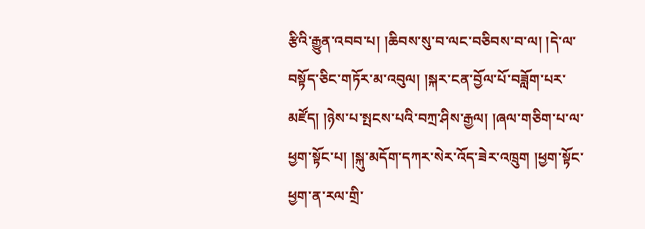རྩིའི་རྒྱུན་འབབ་པ། །ཆིབས་སུ་བ་ལང་བཅིབས་བ་ལ། །དེ་ལ་བསྟོད་ཅིང་གཏོར་མ་འབུལ། །སྐར་ངན་བྱོལ་པོ་བཟློག་པར་མཛོད། །ཉེས་པ་སྤངས་པའི་བཀྲ་ཤིས་རྒྱལ། །ཞལ་གཅིག་པ་ལ་ཕྱག་སྟོང་པ། །སྐུ་མདོག་དཀར་སེར་འོད་ཟེར་འཁྲུག །ཕྱག་སྟོང་ཕྱག་ན་རལ་གྲི་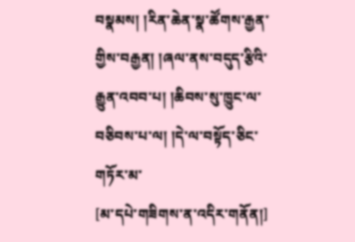བསྣམས། །རིན་ཆེན་སྣ་ཚོགས་རྒྱན་གྱིས་བརྒྱན། །ཞལ་ནས་བདུད་རྩིའི་རྒྱུན་འབབ་པ། །ཆིབས་སུ་ཁྱུང་ལ་བཅིབས་པ་ལ། །དེ་ལ་བསྟོད་ཅིང་གཏོར་མ་
[མ་དཔེ་གཟིགས་ན་འདིར་གནོན།]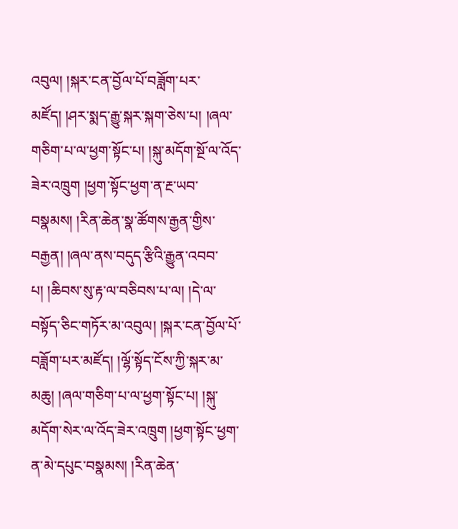འབུལ། །སྐར་ངན་བྱོལ་པོ་བཟློག་པར་མཛོད། །ཤར་སྨད་རྒྱུ་སྐར་སྐག་ཅེས་པ། །ཞལ་གཅིག་པ་ལ་ཕྱག་སྟོང་པ། །སྐུ་མདོག་སྔོ་ལ་འོད་ཟེར་འཁྲུག །ཕྱག་སྟོང་ཕྱག་ན་རྔ་ཡབ་བསྣམས། །རིན་ཆེན་སྣ་ཚོགས་རྒྱན་གྱིས་བརྒྱན། །ཞལ་ནས་བདུད་རྩིའི་རྒྱུན་འབབ་པ། །ཆིབས་སུ་རྟ་ལ་བཅིབས་པ་ལ། །དེ་ལ་བསྟོད་ཅིང་གཏོར་མ་འབུལ། །སྐར་ངན་བྱོལ་པོ་བཟློག་པར་མཛོད། །ལྷོ་སྟོད་ངོས་ཀྱི་སྐར་མ་མཆུ། །ཞལ་གཅིག་པ་ལ་ཕྱག་སྟོང་པ། །སྐུ་མདོག་སེར་ལ་འོད་ཟེར་འཁྲུག །ཕྱག་སྟོང་ཕྱག་ན་མེ་དཔུང་བསྣམས། །རིན་ཆེན་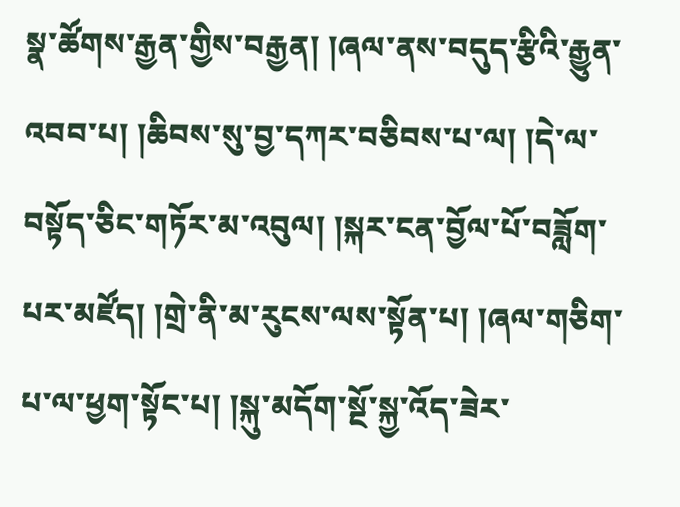སྣ་ཚོགས་རྒྱན་གྱིས་བརྒྱན། །ཞལ་ནས་བདུད་རྩིའི་རྒྱུན་འབབ་པ། །ཆིབས་སུ་བྱ་དཀར་བཅིབས་པ་ལ། །དེ་ལ་བསྟོད་ཅིང་གཏོར་མ་འབུལ། །སྐར་ངན་བྱོལ་པོ་བཟློག་པར་མཛོད། །གྲེ་ནི་མ་རུངས་ལས་སྟོན་པ། །ཞལ་གཅིག་པ་ལ་ཕྱག་སྟོང་པ། །སྐུ་མདོག་སྔོ་སྐྱ་འོད་ཟེར་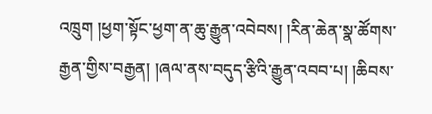འཁྲུག །ཕྱག་སྟོང་ཕྱག་ན་ཆུ་རྒྱུན་འབེབས། །རིན་ཆེན་སྣ་ཚོགས་རྒྱན་གྱིས་བརྒྱན། །ཞལ་ནས་བདུད་རྩིའི་རྒྱུན་འབབ་པ། །ཆིབས་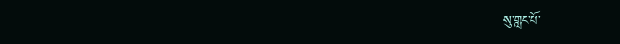སུ་གླང་པོ་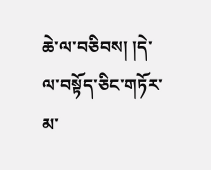ཆེ་ལ་བཅིབས། །དེ་ལ་བསྟོད་ཅིང་གཏོར་མ་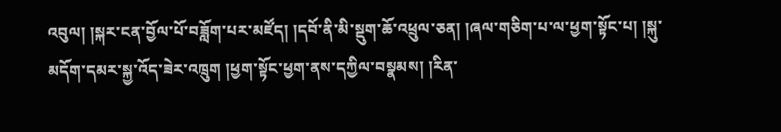འབུལ། །སྐར་ངན་བྱོལ་པོ་བཟློག་པར་མཛོད། །དབོ་ནི་མི་སྡུག་ཆོ་འཕྲུལ་ཅན། །ཞལ་གཅིག་པ་ལ་ཕྱག་སྟོང་པ། །སྐུ་མདོག་དམར་སྐྱ་འོད་ཟེར་འཁྲུག །ཕྱག་སྟོང་ཕྱག་ནས་དཀྱིལ་བསྣམས། །རིན་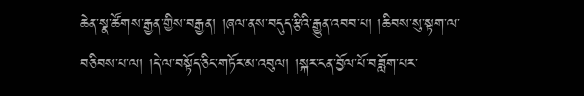ཆེན་སྣ་ཚོགས་རྒྱན་གྱིས་བརྒྱན། །ཞལ་ནས་བདུད་རྩིའི་རྒྱུན་འབབ་པ། །ཆིབས་སུ་སྟག་ལ་བཅིབས་པ་ལ། །དེ་ལ་བསྟོད་ཅིང་གཏོར་མ་འབུལ། །སྐར་ངན་བྱོལ་པོ་བཟློག་པར་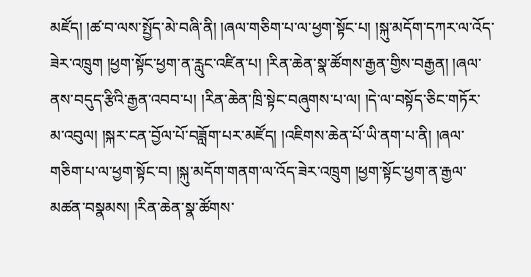མཛོད། །ཚ་བ་ལས་སྤྱོད་མེ་བཞི་ནི། །ཞལ་གཅིག་པ་ལ་ཕྱག་སྟོང་པ། །སྐུ་མདོག་དཀར་ལ་འོད་ཟེར་འཁྲུག །ཕྱག་སྟོང་ཕྱག་ན་རླུང་འཛིན་པ། །རིན་ཆེན་སྣ་ཚོགས་རྒྱན་གྱིས་བརྒྱན། །ཞལ་ནས་བདུད་རྩིའི་རྒྱན་འབབ་པ། །རིན་ཆེན་ཁྲི་སྟེང་བཞུགས་པ་ལ། །དེ་ལ་བསྟོད་ཅིང་གཏོར་མ་འབུལ། །སྐར་ངན་བྱོལ་པོ་བཟློག་པར་མཛོད། །འཇིགས་ཆེན་པོ་ཡི་ནག་པ་ནི། །ཞལ་གཅིག་པ་ལ་ཕྱག་སྟོང་བ། །སྐུ་མདོག་གནག་ལ་འོད་ཟེར་འཁྲུག །ཕྱག་སྟོང་ཕྱག་ན་རྒྱལ་མཚན་བསྣམས། །རིན་ཆེན་སྣ་ཚོགས་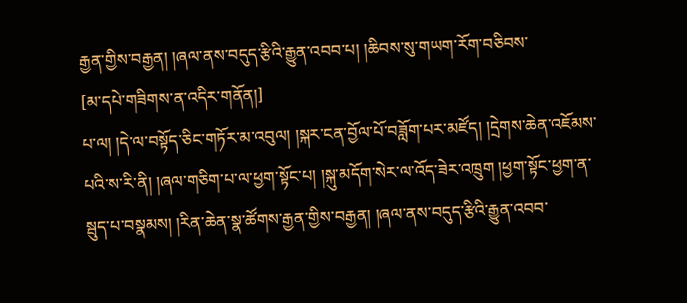རྒྱན་གྱིས་བརྒྱན། །ཞལ་ནས་བདུད་རྩིའི་རྒྱུན་འབབ་པ། །ཆིབས་སུ་གཡག་རོག་བཅིབས་
[མ་དཔེ་གཟིགས་ན་འདིར་གནོན།]
པ་ལ། །དེ་ལ་བསྟོད་ཅིང་གཏོར་མ་འབུལ། །སྐར་ངན་བྱོལ་པོ་བཟློག་པར་མཛོད། །དྲེགས་ཆེན་འཇོམས་པའི་ས་རི་ནི། །ཞལ་གཅིག་པ་ལ་ཕྱག་སྟོང་པ། །སྐུ་མདོག་སེར་ལ་འོད་ཟེར་འཁྲུག །ཕྱག་སྟོང་ཕྱག་ན་སྦུད་པ་བསྣམས། །རིན་ཆེན་སྣ་ཚོགས་རྒྱན་གྱིས་བརྒྱན། །ཞལ་ནས་བདུད་རྩིའི་རྒྱུན་འབབ་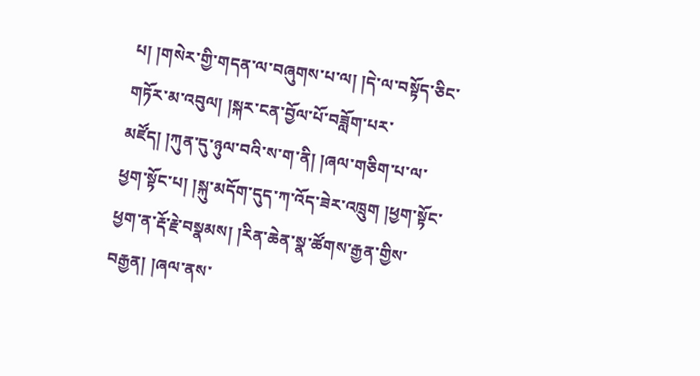པ། །གསེར་གྱི་གདན་ལ་བཞུགས་པ་ལ། །དེ་ལ་བསྟོད་ཅིང་གཏོར་མ་འབུལ། །སྐར་ངན་བྱོལ་པོ་བཟློག་པར་མཛོད། །ཀུན་དུ་ཉུལ་བའི་ས་ག་ནི། །ཞལ་གཅིག་པ་ལ་ཕྱག་སྟོང་པ། །སྐུ་མདོག་དུད་ཀ་འོད་ཟེར་འཁྲུག །ཕྱག་སྟོང་ཕྱག་ན་རྡོ་རྗེ་བསྣམས། །རིན་ཆེན་སྣ་ཚོགས་རྒྱན་གྱིས་བརྒྱན། །ཞལ་ནས་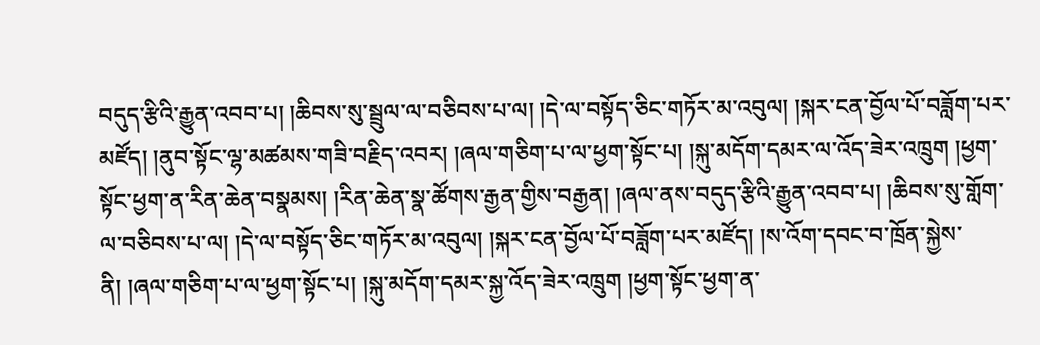བདུད་རྩིའི་རྒྱུན་འབབ་པ། །ཆིབས་སུ་སྦྲུལ་ལ་བཅིབས་པ་ལ། །དེ་ལ་བསྟོད་ཅིང་གཏོར་མ་འབུལ། །སྐར་ངན་བྱོལ་པོ་བཟློག་པར་མཛོད། །ནུབ་སྟོང་ལྷ་མཚམས་གཟི་བརྗིད་འབར། །ཞལ་གཅིག་པ་ལ་ཕྱག་སྟོང་པ། །སྐུ་མདོག་དམར་ལ་འོད་ཟེར་འཁྲུག །ཕྱག་སྟོང་ཕྱག་ན་རིན་ཆེན་བསྣམས། །རིན་ཆེན་སྣ་ཚོགས་རྒྱན་གྱིས་བརྒྱན། །ཞལ་ནས་བདུད་རྩིའི་རྒྱུན་འབབ་པ། །ཆིབས་སུ་གློག་ལ་བཅིབས་པ་ལ། །དེ་ལ་བསྟོད་ཅིང་གཏོར་མ་འབུལ། །སྐར་ངན་བྱོལ་པོ་བཟློག་པར་མཛོད། །ས་འོག་དབང་བ་ཁྲོན་སྐྱེས་ནི། །ཞལ་གཅིག་པ་ལ་ཕྱག་སྟོང་པ། །སྐུ་མདོག་དམར་སྐྱ་འོད་ཟེར་འཁྲུག །ཕྱག་སྟོང་ཕྱག་ན་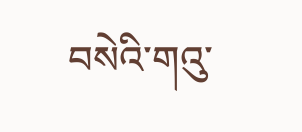བསེའི་གའུ་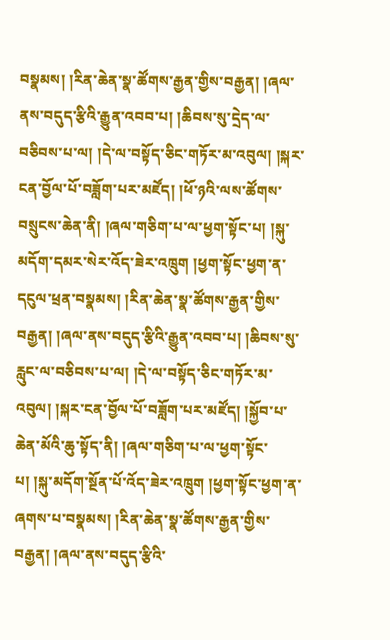བསྣམས། །རིན་ཆེན་སྣ་ཚོགས་རྒྱན་གྱིས་བརྒྱན། །ཞལ་ནས་བདུད་རྩིའི་རྒྱུན་འབབ་པ། །ཆིབས་སུ་དྲེད་ལ་བཅིབས་པ་ལ། །དེ་ལ་བསྟོད་ཅིང་གཏོར་མ་འབུལ། །སྐར་ངན་བྱོལ་པོ་བཟློག་པར་མཛོད། །ཕོ་ཉའི་ལས་ཚོགས་བསྲུངས་ཆེན་ནི། །ཞལ་གཅིག་པ་ལ་ཕྱག་སྟོང་པ། །སྐུ་མདོག་དམར་སེར་འོད་ཟེར་འཁྲུག །ཕྱག་སྟོང་ཕྱག་ན་དངུལ་ཕྲན་བསྣམས། །རིན་ཆེན་སྣ་ཚོགས་རྒྱན་གྱིས་བརྒྱན། །ཞལ་ནས་བདུད་རྩིའི་རྒྱུན་འབབ་པ། །ཆིབས་སུ་རླུང་ལ་བཅིབས་པ་ལ། །དེ་ལ་བསྟོད་ཅིང་གཏོར་མ་འབུལ། །སྐར་ངན་བྱོལ་པོ་བཟློག་པར་མཛོད། །སྐྱོབ་པ་ཆེན་མོའི་ཆུ་སྟོད་ནི། །ཞལ་གཅིག་པ་ལ་ཕྱག་སྟོང་པ། །སྐུ་མདོག་སྔོན་པོ་འོད་ཟེར་འཁྲུག །ཕྱག་སྟོང་ཕྱག་ན་ཞགས་པ་བསྣམས། །རིན་ཆེན་སྣ་ཚོགས་རྒྱན་གྱིས་བརྒྱན། །ཞལ་ནས་བདུད་རྩིའི་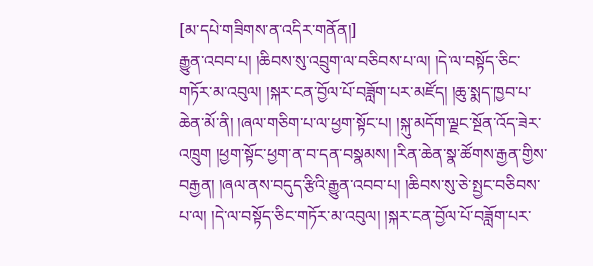[མ་དཔེ་གཟིགས་ན་འདིར་གནོན།]
རྒྱུན་འབབ་པ། །ཆིབས་སུ་འབྲུག་ལ་བཅིབས་པ་ལ། །དེ་ལ་བསྟོད་ཅིང་གཏོར་མ་འབུལ། །སྐར་ངན་བྱོལ་པོ་བཟློག་པར་མཛོད། །ཆུ་སྨད་ཁྱབ་པ་ཆེན་མོ་ནི། །ཞལ་གཅིག་པ་ལ་ཕྱག་སྟོང་པ། །སྐུ་མདོག་ལྗང་སྔོན་འོད་ཟེར་འཁྲུག །ཕྱག་སྟོང་ཕྱག་ན་བ་དན་བསྣམས། །རིན་ཆེན་སྣ་ཚོགས་རྒྱན་གྱིས་བརྒྱན། །ཞལ་ནས་བདུད་རྩིའི་རྒྱུན་འབབ་པ། །ཆིབས་སུ་ཅེ་སྤྱང་བཅིབས་པ་ལ། །དེ་ལ་བསྟོད་ཅིང་གཏོར་མ་འབུལ། །སྐར་ངན་བྱོལ་པོ་བཟློག་པར་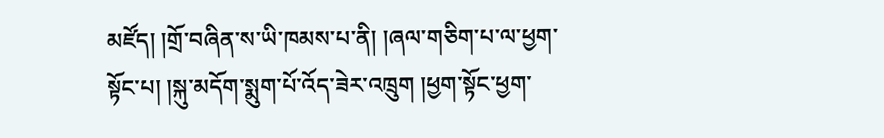མཛོད། །གྲོ་བཞིན་ས་ཡི་ཁམས་པ་ནི། །ཞལ་གཅིག་པ་ལ་ཕྱག་སྟོང་པ། །སྐུ་མདོག་སྨུག་པོ་འོད་ཟེར་འཁྲུག །ཕྱག་སྟོང་ཕྱག་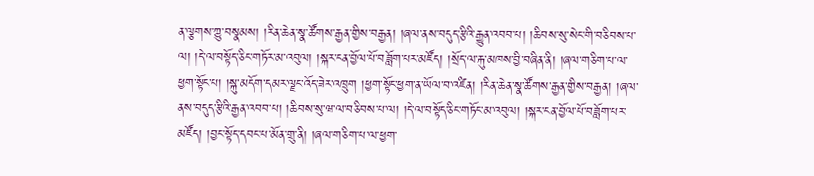ན་ལྕགས་ཀྱུ་བསྣམས། །རིན་ཆེན་སྣ་ཚོགས་རྒྱན་གྱིས་བརྒྱན། །ཞལ་ནས་བདུད་རྩིའི་རྒྱུན་འབབ་པ། །ཆིབས་སུ་སེང་གི་བཅིབས་པ་ལ། །དེ་ལ་བསྟོད་ཅིང་གཏོར་མ་འབུལ། །སྐར་ངན་བྱོལ་པོ་བཟློག་པར་མཛོད། །སྲོད་ལ་རྐུ་མཁས་བྱི་བཞིན་ནི། །ཞལ་གཅིག་པ་ལ་ཕྱག་སྟོང་པ། །སྐུ་མདོག་དམར་ལྗང་འོད་ཟེར་འཁྲུག །ཕྱག་སྟོང་ཕྱག་ན་ཡོལ་བ་འཛིན། །རིན་ཆེན་སྣ་ཚོགས་རྒྱན་གྱིས་བརྒྱན། །ཞལ་ནས་བདུད་རྩིའི་རྒྱན་འབབ་པ། །ཆིབས་སུ་ཝ་ལ་བཅིབས་པ་ལ། །དེ་ལ་བསྟོད་ཅིང་གཏོང་མ་འབུལ། །སྐར་ངན་བྱོལ་པོ་བཟློག་པར་མཛོད། །བྱང་སྟོད་དབང་པ་མོན་གྲུ་ནི། །ཞལ་གཅིག་པ་ལ་ཕྱག་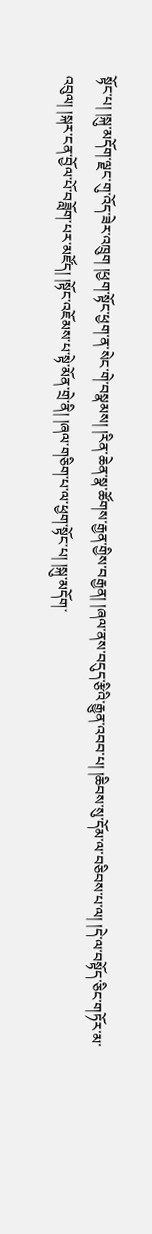སྟོང་པ། །སྐུ་མདོག་ལྗང་གུ་འོད་ཟེར་འཁྲུག །ཕྱག་སྟོང་ཕྱག་ན་སེང་གེ་བསྣམས། །རིན་ཆེན་སྣ་ཚོགས་རྒྱན་གྱིས་བརྒྱན། །ཞལ་ནས་བདུད་རྩིའི་རྒྱུན་འབབ་པ། །ཆིབས་སུ་དོམ་ལ་བཅིབས་པ་ལ། །དེ་ལ་བསྟོད་ཅིང་གཏོར་མ་འབུལ། །སྐར་ངན་བྱོལ་པོ་བཟློག་པར་མཛོད། །སྟོང་འཇོམས་པ་སྟེ་མོན་གྲེ་ནི། །ཞལ་གཅིག་པ་ལ་ཕྱག་སྟོང་པ། །སྐུ་མདོག་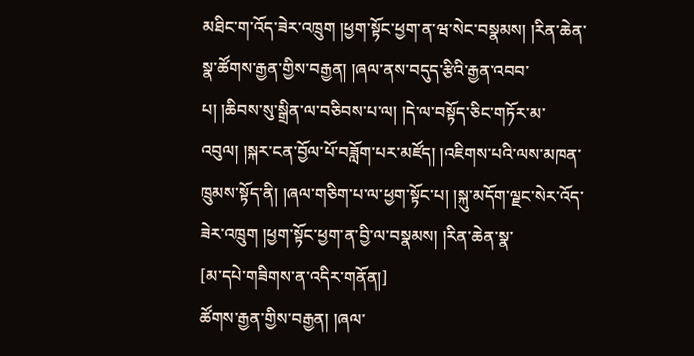མཐིང་ག་འོད་ཟེར་འཁྲུག །ཕྱག་སྟོང་ཕྱག་ན་ཝ་སེང་བསྣམས། །རིན་ཆེན་སྣ་ཚོགས་རྒྱན་གྱིས་བརྒྱན། །ཞལ་ནས་བདུད་རྩིའི་རྒྱན་འབབ་པ། །ཆིབས་སུ་སྒྲིན་ལ་བཅིབས་པ་ལ། །དེ་ལ་བསྟོད་ཅིང་གཏོར་མ་འབུལ། །སྐར་ངན་བྱོལ་པོ་བཟློག་པར་མཛོད། །འཇིགས་པའི་ལས་མཁན་ཁྲུམས་སྟོད་ནི། །ཞལ་གཅིག་པ་ལ་ཕྱག་སྟོང་པ། །སྐུ་མདོག་ལྗང་སེར་འོད་ཟེར་འཁྲུག །ཕྱག་སྟོང་ཕྱག་ན་བྱི་ལ་བསྣམས། །རིན་ཆེན་སྣ་
[མ་དཔེ་གཟིགས་ན་འདིར་གནོན།]
ཚོགས་རྒྱན་གྱིས་བརྒྱན། །ཞལ་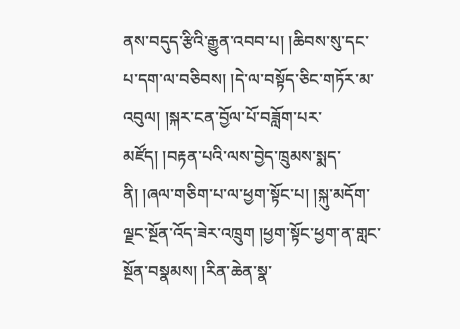ནས་བདུད་རྩིའི་རྒྱུན་འབབ་པ། །ཆིབས་སུ་དང་པ་དག་ལ་བཅིབས། །དེ་ལ་བསྟོད་ཅིང་གཏོར་མ་འབུལ། །སྐར་ངན་བྱོལ་པོ་བཟློག་པར་མཛོད། །བརྟན་པའི་ལས་བྱེད་ཁྲུམས་སྨད་ནི། །ཞལ་གཅིག་པ་ལ་ཕྱག་སྟོང་པ། །སྐུ་མདོག་ལྗང་སྔོན་འོད་ཟེར་འཁྲུག །ཕྱག་སྟོང་ཕྱག་ན་གླང་སྔོན་བསྣམས། །རིན་ཆེན་སྣ་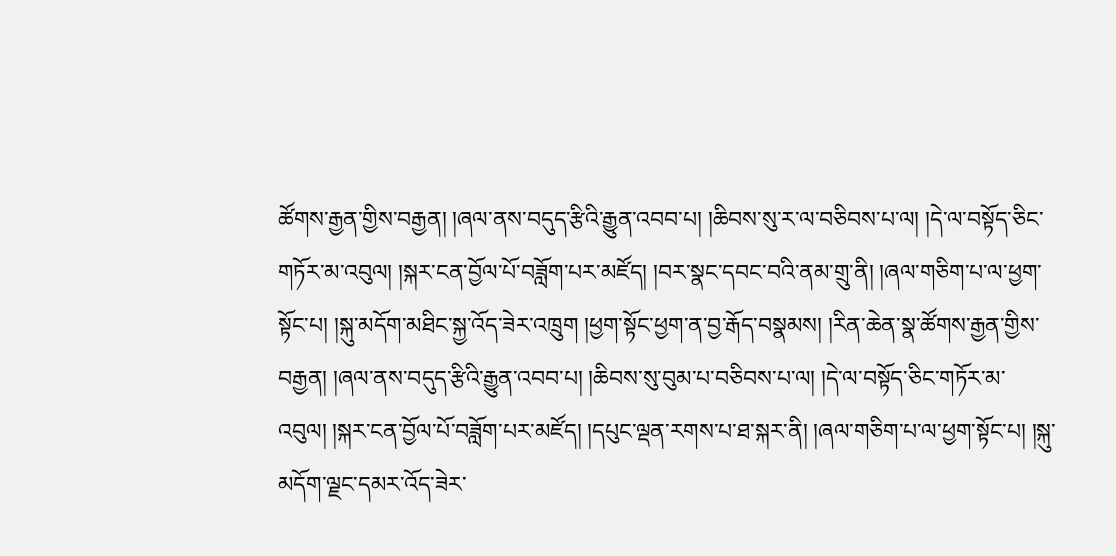ཚོགས་རྒྱན་གྱིས་བརྒྱན། །ཞལ་ནས་བདུད་རྩིའི་རྒྱུན་འབབ་པ། །ཆིབས་སུ་ར་ལ་བཅིབས་པ་ལ། །དེ་ལ་བསྟོད་ཅིང་གཏོར་མ་འབུལ། །སྐར་ངན་བྱོལ་པོ་བཟློག་པར་མཛོད། །བར་སྣང་དབང་བའི་ནམ་གྲུ་ནི། །ཞལ་གཅིག་པ་ལ་ཕྱག་སྟོང་པ། །སྐུ་མདོག་མཐིང་སྐྱ་འོད་ཟེར་འཁྲུག །ཕྱག་སྟོང་ཕྱག་ན་བྱ་རྒོད་བསྣམས། །རིན་ཆེན་སྣ་ཚོགས་རྒྱན་གྱིས་བརྒྱན། །ཞལ་ནས་བདུད་རྩིའི་རྒྱུན་འབབ་པ། །ཆིབས་སུ་བུམ་པ་བཅིབས་པ་ལ། །དེ་ལ་བསྟོད་ཅིང་གཏོར་མ་འབུལ། །སྐར་ངན་བྱོལ་པོ་བཟློག་པར་མཛོད། །དཔུང་ལྡན་རགས་པ་ཐ་སྐར་ནི། །ཞལ་གཅིག་པ་ལ་ཕྱག་སྟོང་པ། །སྐུ་མདོག་ལྗང་དམར་འོད་ཟེར་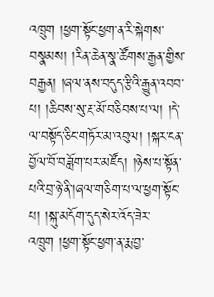འཁྲུག །ཕྱག་སྟོང་ཕྱག་ན་རི་སྐེགས་བསྣམས། །རིན་ཆེན་སྣ་ཚོགས་རྒྱན་གྱིས་བརྒྱན། །ཞལ་ནས་བདུད་རྩིའི་རྒྱུན་འབབ་པ། །ཆིབས་སུ་རྔ་མོ་བཅིབས་པ་ལ། །དེ་ལ་བསྟོད་ཅིང་གཏོར་མ་འབུལ། །སྐར་ངན་བྱོལ་བོ་བཟློག་པར་མཛོད། །ཉེས་པ་སྟོན་པའི་བྲ་ཉེ་ནི་།ཞལ་གཅིག་པ་ལ་ཕྱག་སྟོང་པ། །སྐུ་མདོག་དུད་སེར་འོད་ཟེར་འཁྲུག །ཕྱག་སྟོང་ཕྱག་ན་རྨ་བྱ་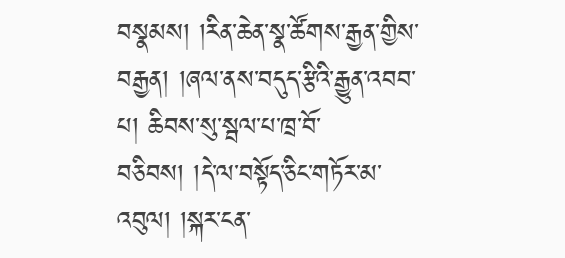བསྣམས། །རིན་ཆེན་སྣ་ཚོགས་རྒྱན་གྱིས་བརྒྱན། །ཞལ་ནས་བདུད་རྩིའི་རྒྱུན་འབབ་པ། ཆིབས་སུ་སྦལ་པ་ཁྲ་བོ་བཅིབས། །དེ་ལ་བསྟོད་ཅིང་གཏོར་མ་འབུལ། །སྐར་ངན་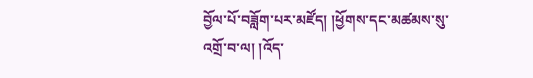བྱོལ་པོ་བཟློག་པར་མཛོད། །ཕྱོགས་དང་མཚམས་སུ་འགྲོ་བ་ལ། །འོད་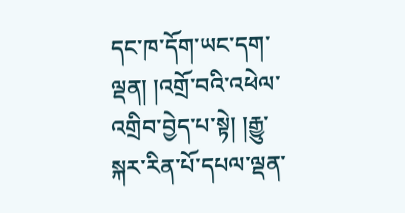དང་ཁ་དོག་ཡང་དག་ལྡན། །འགྲོ་བའི་འཕེལ་འགྲིབ་བྱེད་པ་སྟེ། །རྒྱུ་སྐར་རིན་པོ་དཔལ་ལྡན་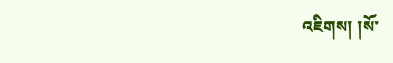འཇིགས། །སོ་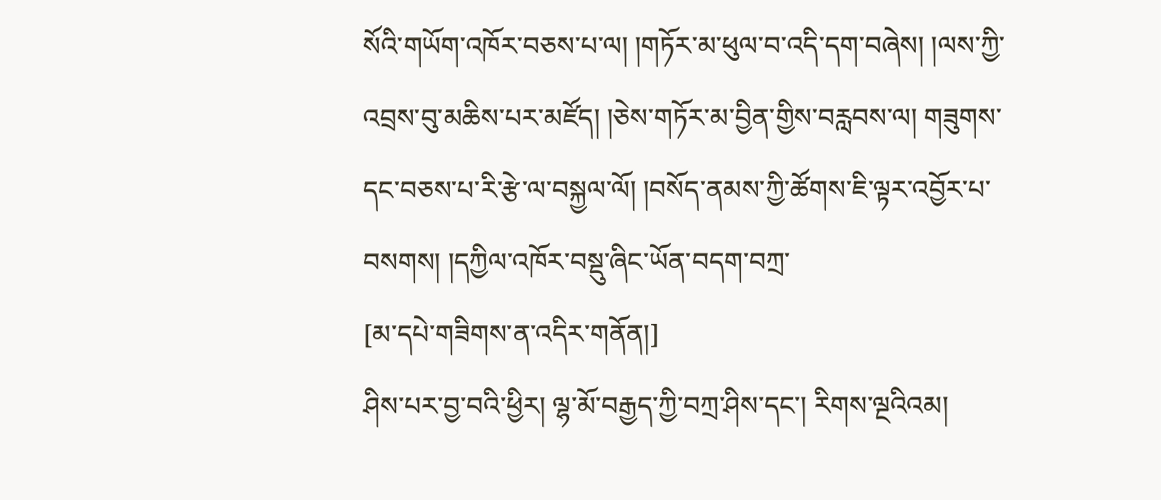སོའི་གཡོག་འཁོར་བཅས་པ་ལ། །གཏོར་མ་ཕུལ་བ་འདི་དག་བཞེས། །ལས་ཀྱི་འབྲས་བུ་མཆིས་པར་མཛོད། །ཅེས་གཏོར་མ་བྱིན་གྱིས་བརླབས་ལ། གཟུགས་དང་བཅས་པ་རི་རྩེ་ལ་བསྐྱལ་ལོ། །བསོད་ནམས་ཀྱི་ཚོགས་ཇི་ལྟར་འབྱོར་པ་བསགས། །དཀྱིལ་འཁོར་བསྡུ་ཞིང་ཡོན་བདག་བཀྲ་
[མ་དཔེ་གཟིགས་ན་འདིར་གནོན།]
ཤིས་པར་བྱ་བའི་ཕྱིར། ལྷ་མོ་བརྒྱད་ཀྱི་བཀྲ་ཤིས་དང་། རིགས་ལྔའིའམ།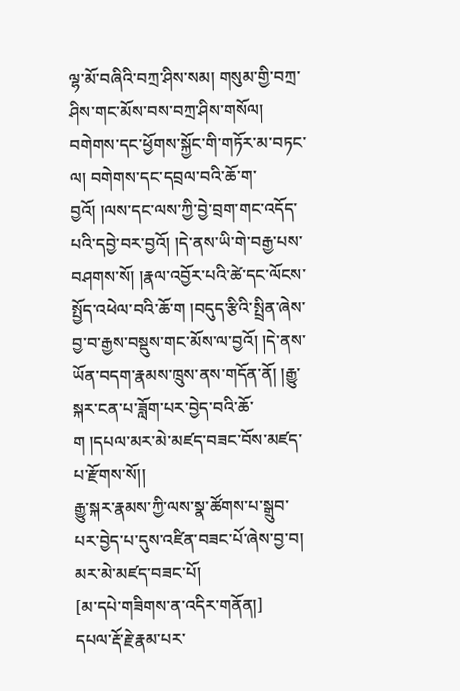ལྷ་མོ་བཞིའི་བཀྲ་ཤིས་སམ། གསུམ་གྱི་བཀྲ་ཤིས་གང་མོས་བས་བཀྲ་ཤིས་གསོལ། བགེགས་དང་ཕྱོགས་སྐྱོང་གི་གཏོར་མ་བཏང་ལ། བགེགས་དང་དབྲལ་བའི་ཆོ་ག་བྱའོ། །ལས་དང་ལས་ཀྱི་བྱེ་བྲག་གང་འདོད་པའི་དབྱེ་བར་བྱའོ། །དེ་ནས་ཡི་གེ་བརྒྱ་པས་བཤགས་སོ། །རྣལ་འབྱོར་པའི་ཚེ་དང་ལོངས་སྤྱོད་འཕེལ་བའི་ཆོ་ག །བདུད་རྩིའི་སྤྲིན་ཞེས་བྱ་བ་རྒྱས་བསྡུས་གང་མོས་ལ་བྱའོ། །དེ་ནས་ཡོན་བདག་རྣམས་ཁྲུས་ནས་གདོན་ནོ། །རྒྱུ་སྐར་ངན་པ་ཟློག་པར་བྱེད་བའི་ཆོ་ག །དཔལ་མར་མེ་མཛད་བཟང་བོས་མཛད་པ་རྫོགས་སོ།།
རྒྱུ་སྐར་རྣམས་ཀྱི་ལས་སྣ་ཚོགས་པ་སྒྲུབ་པར་བྱེད་པ་དུས་འཛིན་བཟང་པོ་ཞེས་བྱ་བ།
མར་མེ་མཛད་བཟང་པོ།
[མ་དཔེ་གཟིགས་ན་འདིར་གནོན།]
དཔལ་རྡོ་རྗེ་རྣམ་པར་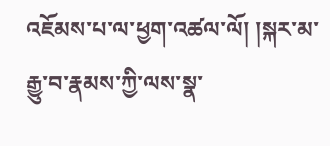འཇོམས་པ་ལ་ཕྱག་འཚལ་ལོ། །སྐར་མ་རྒྱུ་བ་རྣམས་ཀྱི་ལས་སྣ་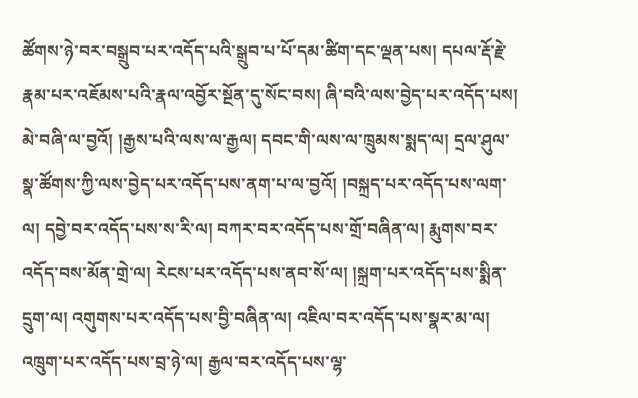ཚོགས་ཉེ་བར་བསྒྲུབ་པར་འདོད་པའི་སྒྲུབ་པ་པོ་དམ་ཚིག་དང་ལྡན་པས། དཔལ་རྡོ་རྗེ་རྣམ་པར་འཇོམས་པའི་རྣལ་འབྱོར་སྔོན་དུ་སོང་བས། ཞི་བའི་ལས་བྱེད་པར་འདོད་པས། མེ་བཞི་ལ་བྱའོ། །རྒྱས་པའི་ལས་ལ་རྒྱལ། དབང་གི་ལས་ལ་ཁྲུམས་སྨད་ལ། དྲལ་ཤུལ་སྣ་ཚོགས་ཀྱི་ལས་བྱེད་པར་འདོད་པས་ནག་པ་ལ་བྱའོ། །བསྐྲད་པར་འདོད་པས་ལག་ལ། དབྱེ་བར་འདོད་པས་ས་རི་ལ། བཀར་བར་འདོད་པས་གྲོ་བཞིན་ལ། རྨུགས་བར་འདོད་བས་མོན་གྲེ་ལ། རེངས་པར་འདོད་པས་ནབ་སོ་ལ། །སྐྲག་པར་འདོད་པས་སྨིན་དྲུག་ལ། འགུགས་པར་འདོད་པས་བྱི་བཞིན་ལ། འཇིལ་བར་འདོད་པས་སྣར་མ་ལ། འཁྲུག་པར་འདོད་པས་བྲ་ཉེ་ལ། རྒྱལ་བར་འདོད་པས་ལྷ་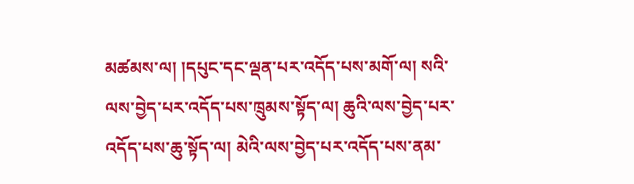མཚམས་ལ། །དཔུང་དང་ལྡན་པར་འདོད་པས་མགོ་ལ། སའི་ལས་བྱེད་པར་འདོད་པས་ཁྲུམས་སྟོད་ལ། ཆུའི་ལས་བྱེད་པར་འདོད་པས་ཆུ་སྟོད་ལ། མེའི་ལས་བྱེད་པར་འདོད་པས་ནམ་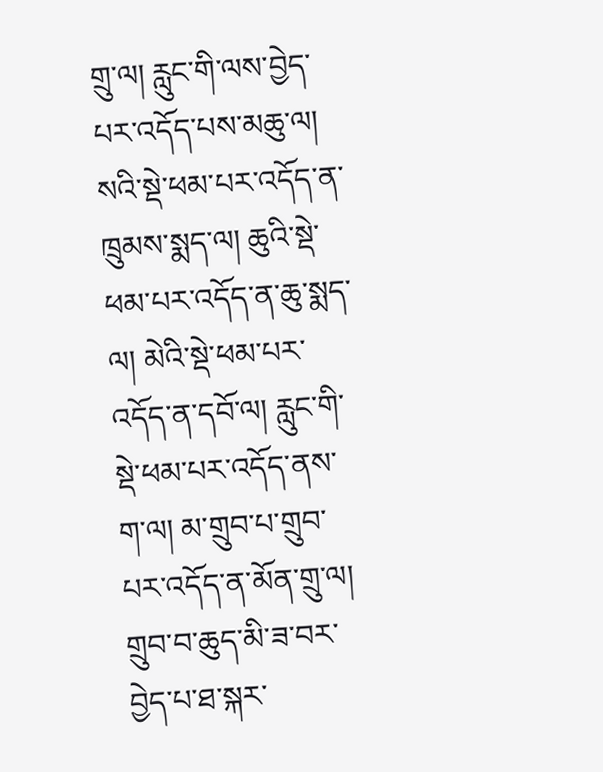གྲུ་ལ། རླུང་གི་ལས་བྱེད་པར་འདོད་པས་མཆུ་ལ། སའི་སྡེ་ཕམ་པར་འདོད་ན་ཁྲུམས་སྨད་ལ། ཆུའི་སྡེ་ཕམ་པར་འདོད་ན་ཆུ་སྨད་ལ། མེའི་སྡེ་ཕམ་པར་འདོད་ན་དབོ་ལ། རླུང་གི་སྡེ་ཕམ་པར་འདོད་ནས་ག་ལ། མ་གྲུབ་པ་གྲུབ་པར་འདོད་ན་མོན་གྲུ་ལ། གྲུབ་བ་ཆུད་མི་ཟ་བར་བྱེད་པ་ཐ་སྐར་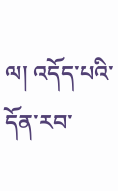ལ། འདོད་པའི་དོན་རབ་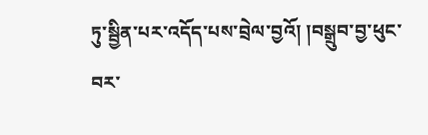ཏུ་སྦྱིན་པར་འདོད་པས་བྲེལ་བྱའོ། །བསྒྲུབ་བྱ་ཕུང་བར་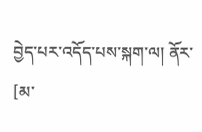བྱེད་པར་འདོད་པས་སྐག་ལ། ནོར་
[མ་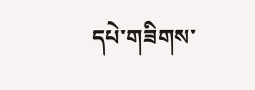དཔེ་གཟིགས་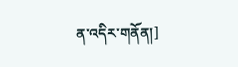ན་འདིར་གནོན།]